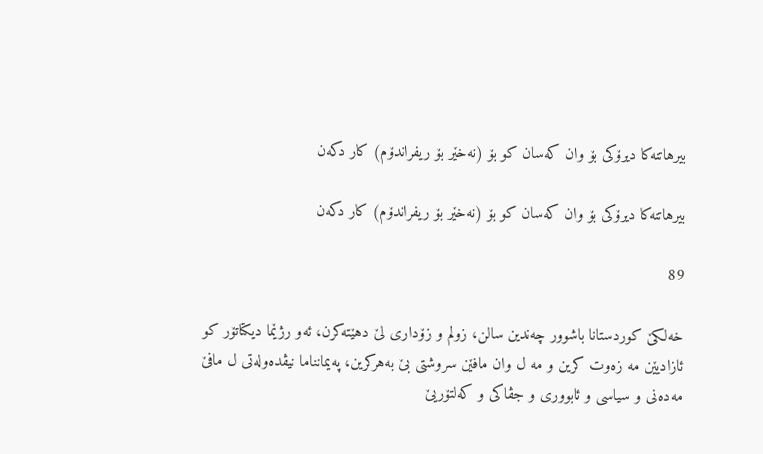بیرهاتنه‌كا دیرۆكى بۆ وان كه‌سان كو بۆ (نه‌خێر بۆ ریفراندۆم) كار دكه‌ن

بیرهاتنه‌كا دیرۆكى بۆ وان كه‌سان كو بۆ (نه‌خێر بۆ ریفراندۆم) كار دكه‌ن

89

خه‌لكێ كوردستانا باشوور چه‌ندین سالن، زولم و زۆدارى لێ دهێته‌كرن، ئه‌و رژێما دیكتاتۆر كو ئازادیێن مه‌ زه‌وت كرین و مه‌ ل وان مافێن سروشتى بێ به‌هركرین، په‌یمانناما نیڤده‌وله‌تى ل مافێ مه‌ده‌نى و سیاسى و ئابوورى و جڤاكى و كه‌لتۆریێ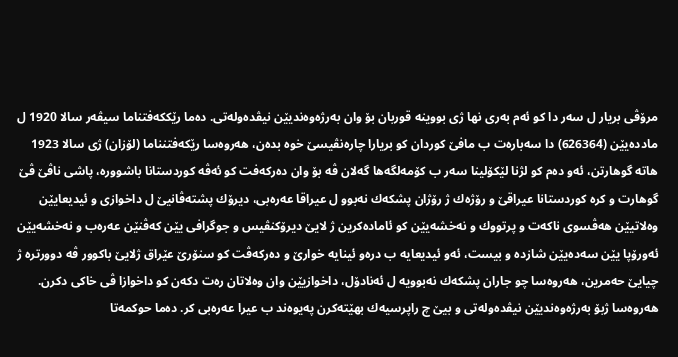مرۆڤى بریار ل سه‌ر دا كو ئه‌م به‌رى نها ژى بووینه‌ قوربان بۆ وان به‌رژه‌وه‌ندیێن نیڤده‌وله‌تى. ده‌ما رێككه‌فتناما سیڤه‌ر سالا 1920 ل مادده‌یێن (626364) دا سه‌باره‌ت ب مافێ كوردان كو بریارا چاره‌نڤیسێ خوه‌ بده‌ن، هه‌روه‌سا رێكه‌فتنناما (لۆزان) ژى سالا 1923 هاته‌ گوهارتن، ئه‌و ده‌م كو لژنا لێكۆلینا سه‌ر ب كۆمه‌لگه‌ها گه‌لان ڤه‌ بۆ وان ده‌ركه‌فت كو ئه‌ڤه‌ كوردستانا باشووره‌، پاشى ناڤێ ڤێ گوهارت و كره‌ كوردستانا عیراقێ و رۆژه‌ك ژ رۆژان پشكه‌ك نه‌بوو ل عیراقا عه‌ره‌بى، دیرۆك پشته‌ڤانیێ ل داخوازى و ئیدیعایێن وه‌لاتیێن هه‌ڤسوى ناكه‌ت و پرتووك و نه‌خشه‌یێن كو ئاماده‌كرین ژ لایێ دیرۆكنڤیس و جوگرافى یێن كه‌ڤنێن عه‌ره‌ب و نه‌خشه‌یێن ئه‌ورۆپا یێن سه‌ده‌یێن شازده‌ و بیست، ئه‌و ئیدیعایه‌ ب دره‌و ئینایه‌ خوارێ و ده‌ركه‌ڤت كو سنۆرێ عێراق ژلایێ باكوور ڤه‌ دوورتره‌ ژ چیایێ حه‌مرین، هه‌روه‌سا چو جاران پشكه‌ك نه‌بوویه‌ ل ئه‌نادۆل، داخوازیێن وان وه‌لاتان ره‌ت دكه‌ن كو داخوازا ڤى خاكى دكرن.
هه‌روه‌سا ژبۆ به‌رژه‌وه‌ندیێن نیڤده‌وله‌تى و بیێ چ راپرسیه‌ك بهێته‌كرن په‌یوه‌ند ب عیرا عه‌ره‌بى كر. ده‌ما حوكمه‌تا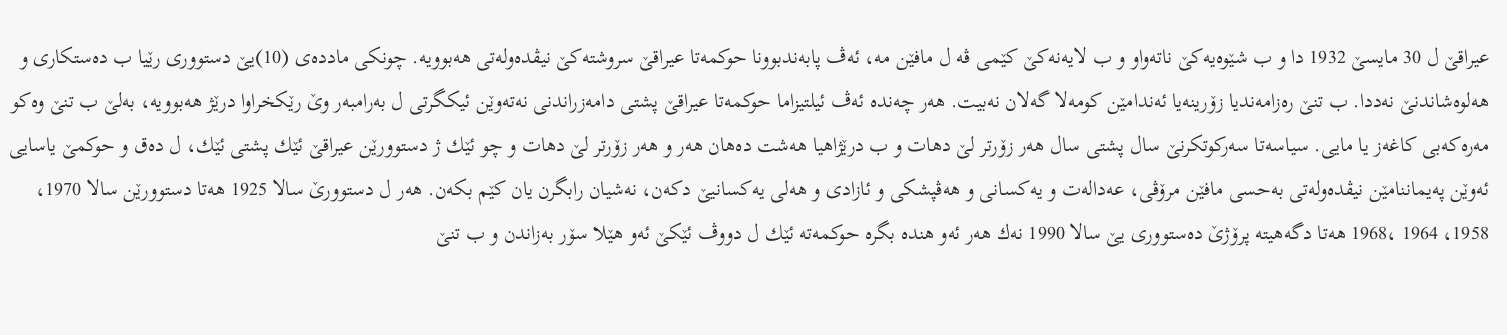عیراقێ ل 30 مایسێ 1932 دا و ب شێوه‌یه‌كێ ناته‌واو و ب لایه‌نه‌كێ كێمى ڤه‌ ل مافێن مه‌، ئه‌ڤ پابه‌ندبوونا حوكمه‌تا عیراقێ سروشته‌كێ نیڤده‌وله‌تى هه‌بوویه‌. چونكى مادده‌ى (10)یێ دستوورى رێیا ب ده‌ستكارى و هه‌لوه‌شاندنێ نه‌ددا. ب تنێ ره‌زامه‌ندیا زۆرینه‌یا ئه‌ندامێن كومه‌لا گه‌لان نه‌بیت. هه‌ر چه‌نده‌ ئه‌ڤ ئیلتیزاما حوكمه‌تا عیراقێ پشتى دامه‌زراندنى نه‌ته‌وێن ئیكگرتى ل به‌رامبه‌ر وێ رێكخراوا درێژ هه‌بوویه‌، به‌لێ ب تنێ وه‌كو مه‌ره‌كه‌بى كاغه‌ز یا مایى. سیاسه‌تا سه‌ركوتكرنێ سال پشتى سال هه‌ر زۆرتر لێ دهات و ب درێژاهیا هه‌شت ده‌هان هه‌ر و هه‌ر زۆرتر لێ دهات و چو ئێك ژ دستوورێن عیراقێ ئێك پشتى ئێك، ل ده‌ق و حوكمێ یاسایى ئه‌وێن په‌یماننامێن نیڤده‌وله‌تى به‌حسى مافێن مرۆڤى، عه‌داله‌ت و یه‌كسانى و هه‌ڤپشكى و ئازادى و هه‌لى یه‌كسانیێ دكه‌ن، نه‌شیان رابگرن یان كێم بكه‌ن. هه‌ر ل دستوورێ سالا 1925 هه‌تا دستوورێن سالا 1970، 1958، 1964 ،1968 هه‌تا دگه‌هیته‌ پرۆژێ ده‌ستوورى یێ سالا 1990 نه‌ك هه‌ر ئه‌و هنده‌ بگره‌ حوكمه‌ته‌ ئێك ل دووڤ ئێكێ ئه‌و هێلا سۆر به‌زاندن و ب تنێ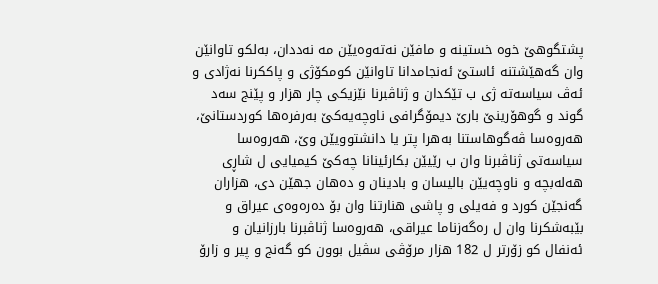پشتگوهێ خوه‌ خستینه‌ و مافێن نه‌ته‌وه‌یێن مه‌ نه‌ددان، به‌لكو تاوانێن وان گه‌هێشتنه‌ ئاستێ ئه‌نجامدانا تاوانێن كومكۆژى و پاككرنا نه‌ژادى و ئه‌ڤ سیاسه‌ته‌ ژى ب تێكدان و ژناڤبرنا نێزیكى چار هزار و پێنج سه‌د گوند و گوهۆرینێ بارێ دیمۆگرافى ناوچه‌یه‌كێ به‌رفره‌ها كوردستانێ، هه‌روه‌سا ڤه‌گوهاستنا به‌هرا پتر یا دانشتوویێن وێ، هه‌روه‌سا سیاسه‌تى ژناڤبرنا وان ب رێیێن بكارئینانا چه‌كێ كیمیایى ل شاڕى هه‌له‌بچه‌ و ناوچه‌یێن بالیسان و بادینان و ده‌هان جهێن دى، هزاران گه‌نجێن كورد و فه‌یلى و پاشى هنارتنا وان بۆ ده‌ره‌وه‌ى عیراق و بێبه‌شكرنا وان ل ره‌گه‌زناما عیراقى، هه‌روه‌سا ژناڤبرنا بارزانیان و ئه‌نفال كو زۆرتر ل 182 هزار مرۆڤى سڤیل بوون كو گه‌نج و پیر و زارۆ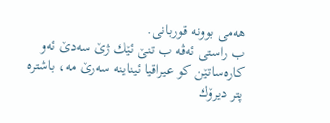هه‌مى بوونه‌ قوربانى.
ب راستى ئه‌ڤه‌ ب تنێ ئێك ژێ سه‌دێ ئه‌و كاره‌ساتێن كو عیراقیا ئیناینه‌ سه‌رێ مه‌، باشتره‌ پتر دیرۆك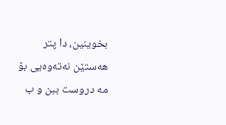بخوینین، دا پتر هه‌ستێن نه‌ته‌وه‌یى بۆ مه‌ دروست ببن و ب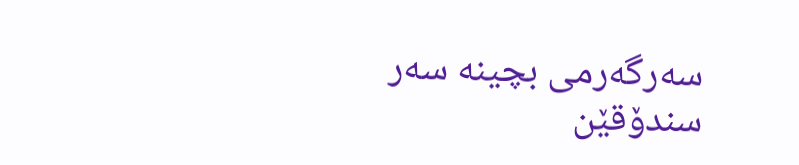سه‌رگه‌رمى بچینه‌ سه‌ر سندۆقێن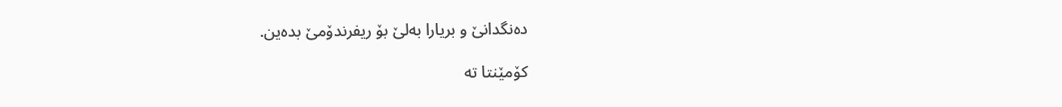ده‌نگدانێ و بریارا به‌لێ بۆ ریفرندۆمێ بده‌ین.

کۆمێنتا تە